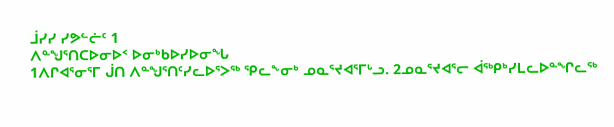ᒨᓯᓯ ᓯᕗᓪᓖᑦ 1
ᐱᓐᖑᕐᑎᑕᐅᓂᐅᑉ ᐅᓂᒃᑲᐅᓯᐅᓂᖓ
1ᐱᒋᐊᕐᓂᕐᒥ ᒎᑎ ᐱᓐᖑᕐᑎᑦᓯᓚᐅᕐᐳᖅ ᕿᓚᖕᓂᒃ ᓄᓇᕐᔪᐊᕐᒥᒡᓗ. 2ᓄᓇᕐᔪᐊᕐᓕ ᐋᖅᑭᒃᓯᒪᓚᐅᓐᖏᓚᖅ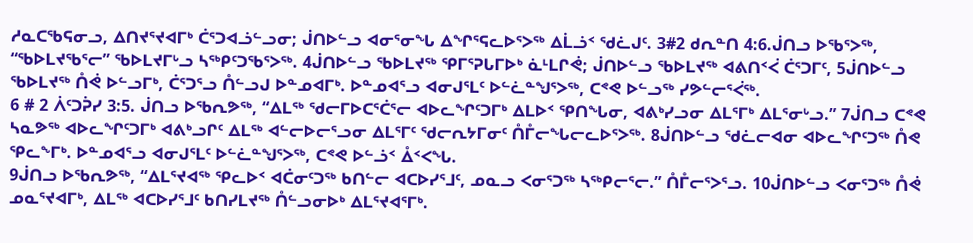ᓱᓇᑕᖃᕋᓂᓗ, ᐃᑎᔪᕐᔪᐊᒥᒃ ᑖᕐᑐᐊᓘᓪᓗᓂ; ᒎᑎᐅᓪᓗ ᐊᓂᕐᓂᖓ ᐃᖏᕐᕋᓚᐅᕐᐳᖅ ᐃᒫᓘᑉ ᖁᓛᒍᑦ. 3#2 ᑯᕆᓐᑎ 4:6.ᒎᑎᓗ ᐅᖃᕐᐳᖅ, “ᖃᐅᒪᔪᖃᕐᓕ” ᖃᐅᒪᔪᒥᒡᓗ ᓴᖅᑭᑦᑐᖃᕐᐳᖅ. 4ᒎᑎᐅᓪᓗ ᖃᐅᒪᔪᖅ ᕿᒥᕐᕈᒐᒥᐅᒃ ᓈᒻᒪᒋᕚ; ᒎᑎᐅᓪᓗ ᖃᐅᒪᔪᖅ ᐊᕕᑎᑉᐹ ᑖᕐᑐᒥᑦ, 5ᒎᑎᐅᓪᓗ ᖃᐅᒪᔪᖅ ᑍᕚ ᐅᓪᓗᒥᒃ, ᑖᕐᑐᕐᓗ ᑍᓪᓗᒍ ᐅᓐᓄᐊᒥᒃ. ᐅᓐᓄᐊᕐᓗ ᐊᓂᒍᕐᒪᑦ ᐅᓪᓛᓐᖑᕐᐳᖅ, ᑕᕝᕙ ᐅᓪᓗᖅ ᓯᕗᓪᓕᕐᐹᖅ.
6 # 2 ᐲᑦᑐᕉᓯ 3:5. ᒎᑎᓗ ᐅᖃᕆᕗᖅ, “ᐃᒪᖅ ᖁᓕᒥᐅᑕᕐᑖᕐᓕ ᐊᐅᓚᖏᑦᑐᒥᒃ ᐃᒪᐅᑉ ᕿᑎᖓᓂ, ᐊᕕᒃᓯᓗᓂ ᐃᒪᕐᒥᒃ ᐃᒪᕐᓂᒡᓗ.” 7ᒎᑎᓗ ᑕᕝᕙ ᓴᓇᕗᖅ ᐊᐅᓚᖏᑦᑐᒥᒃ ᐊᕕᒃᓗᒋᑦ ᐃᒪᖅ ᐊᓪᓕᐅᓕᕐᓗᓂ ᐃᒪᕐᒥᑦ ᖁᓕᕆᔭᒥᓂᑦ ᑍᒤᓕᖓᓕᓚᐅᕐᐳᖅ. 8ᒎᑎᐅᓪᓗ ᖁᓛᓕᐊᓂ ᐊᐅᓚᖏᑦᑐᖅ ᑍᕙ ᕿᓚᖕᒥᒃ. ᐅᓐᓄᐊᕐᓗ ᐊᓂᒍᕐᒪᑦ ᐅᓪᓛᓐᖑᕐᐳᖅ, ᑕᕝᕙ ᐅᓪᓘᑉ ᐂᑉᐸᖓ.
9ᒎᑎᓗ ᐅᖃᕆᕗᖅ, “ᐃᒪᕐᔪᐊᖅ ᕿᓚᐅᑉ ᐊᑖᓂᑦᑐᖅ ᑲᑎᓪᓕ ᐊᑕᐅᓯᕐᒧᑦ, ᓄᓇᓗ ᐸᓂᕐᑐᖅ ᓴᖅᑭᓕᕐᓕ.” ᑍᒤᓕᕐᐳᕐᓗ. 10ᒎᑎᐅᓪᓗ ᐸᓂᕐᑐᖅ ᑍᕚ ᓄᓇᕐᔪᐊᒥᒃ, ᐃᒪᖅ ᐊᑕᐅᓯᕐᒧᑦ ᑲᑎᓯᒪᔪᖅ ᑍᓪᓗᓂᐅᒃ ᐃᒪᕐᔪᐊᕐᒥᒃ.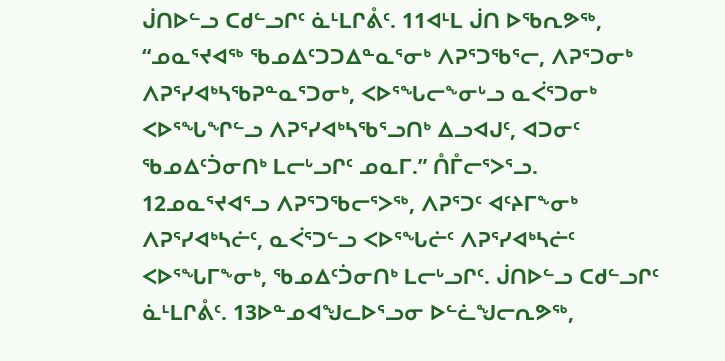ᒎᑎᐅᓪᓗ ᑕᑯᓪᓗᒋᑦ ᓈᒻᒪᒋᕔᑦ. 11ᐊᒻᒪ ᒎᑎ ᐅᖃᕆᕗᖅ, “ᓄᓇᕐᔪᐊᖅ ᖃᓄᐃᑦᑐᑐᐃᓐᓇᕐᓂᒃ ᐱᕈᕐᑐᖃᕐᓕ, ᐱᕈᕐᑐᓂᒃ ᐱᕈᕐᓯᐊᒃᓴᖃᕈᓐᓇᕐᑐᓂᒃ, ᐸᐅᕐᖓᓕᖕᓂᒡᓗ ᓇᐹᕐᑐᓂᒃ ᐸᐅᕐᖓᖏᓪᓗ ᐱᕈᕐᓯᐊᒃᓴᖃᕐᓗᑎᒃ ᐃᓗᐊᒍᑦ, ᐊᑐᓂᑦ ᖃᓄᐃᑦᑑᓂᑎᒃ ᒪᓕᒡᓗᒋᑦ ᓄᓇᒥ.” ᑍᒤᓕᕐᐳᕐᓗ. 12ᓄᓇᕐᔪᐊᕐᓗ ᐱᕈᕐᑐᖃᓕᕐᐳᖅ, ᐱᕈᕐᑐᑦ ᐊᑦᔨᒥᖕᓂᒃ ᐱᕈᕐᓯᐊᒃᓴᓖᑦ, ᓇᐹᕐᑐᓪᓗ ᐸᐅᕐᖓᓖᑦ ᐱᕈᕐᓯᐊᒃᓴᓖᑦ ᐸᐅᕐᖓᒥᖕᓂᒃ, ᖃᓄᐃᑦᑑᓂᑎᒃ ᒪᓕᒡᓗᒋᑦ. ᒎᑎᐅᓪᓗ ᑕᑯᓪᓗᒋᑦ ᓈᒻᒪᒋᕔᑦ. 13ᐅᓐᓄᐊᖑᓚᐅᕐᓗᓂ ᐅᓪᓛᖑᓕᕆᕗᖅ,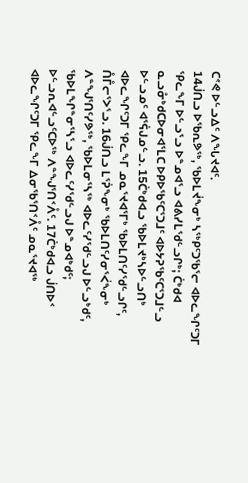ᑕᕝᕙ ᐅᓪᓗᐃᑦ ᐱᖓᔪᐊᑦ.
14ᒎᑎᓗ ᐅᖃᕆᕗᖅ, ᖃᐅᒪᔫᖕᓂᒃ ᓴᖅᑭᑦᑐᖃᕐᓕ ᐊᐅᓚᖏᑦᑐᒥ ᕿᓚᖕᒥ ᐅᓪᓗᕐᓗ ᐅᓐᓄᐊᕐᓗ ᐊᕕᓯᒪᖁᓪᓗᒋᒃ; ᑖᒃᑯᐊ ᓇᓗᓁᒃᑯᑕᐅᓂᐊᕐᒪᑕ ᐅᑭᐅᖃᑦᑕᕐᑐᒧᑦ ᐊᐅᔭᕈᖃᑦᑕᕐᑐᒧᓪᓗ ᐅᓪᓗᓄᑦ ᐊᕐᕌᒍᓄᓪᓗ. 15ᑖᒃᑯᐊᓗ ᖃᐅᒪᔪᒃᓴᐅᓪᓗᑎᒃ ᐊᐅᓚᖏᑦᑐᒥ ᕿᓚᖕᒥ ᓄᓇᕐᔪᐊᕐᒥᒃ ᖃᐅᒪᑎᑦᓯᖁᓪᓗᒋᑦ, ᑍᒤᓕᕐᐳᕐᓗ. 16ᒎᑎᓗ ᒪᕐᕉᖕᓂᒃ ᖃᐅᒪᑎᑦᓯᓂᕐᐹᖕᓂᒃ ᐱᓐᖑᕐᑎᑦᓯᕗᖅ, ᖃᐅᒪᓂᕐᓴᖅ ᐊᐅᓚᑦᓯᖁᓪᓗᒍ ᐅᓪᓗᒃᑯᑦ, ᖃᐅᒪᖏᓐᓂᕐᓴᕐᓗ ᐊᐅᓚᑦᓯᖁᓪᓗᒍ ᐅᓐᓄᐊᒃᑯᑦ; ᐅᓪᓗᕆᐊᓪᓗᑦᑕᐅᖅ ᐱᓐᖑᕐᑎᑉᐰᑦ. 17ᑖᒃᑯᐊᓗ ᒎᑎᐅᑉ ᐊᐅᓚᖏᑦᑐᒥ ᕿᓚᖕᒥ ᐃᓂᖃᕐᑎᑉᐰᑦ ᓄᓇᕐᔪᐊᖅ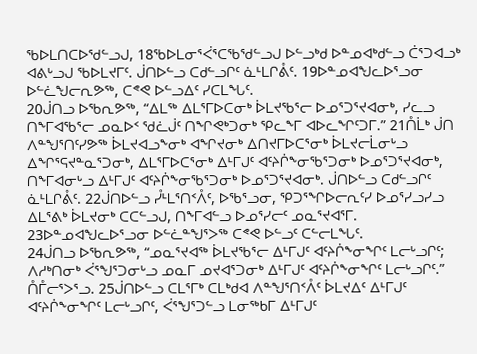ᖃᐅᒪᑎᑕᐅᖁᓪᓗᒍ, 18ᖃᐅᒪᓂᕐᐹᕐᑕᖃᖁᓪᓗᒍ ᐅᓪᓗᒃᑯ ᐅᓐᓄᐊᒃᑯᓪᓗ ᑖᕐᑐᐊᓗᒃ ᐊᕕᒡᓗᒍ ᖃᐅᒪᔪᒥᑦ. ᒎᑎᐅᓪᓗ ᑕᑯᓪᓗᒋᑦ ᓈᒻᒪᒋᕔᑦ. 19ᐅᓐᓄᐊᖑᓚᐅᕐᓗᓂ ᐅᓪᓛᖑᓕᕆᕗᖅ, ᑕᕝᕙ ᐅᓪᓗᐃᑦ ᓯᑕᒪᖓᑦ.
20ᒎᑎᓗ ᐅᖃᕆᕗᖅ, “ᐃᒪᖅ ᐃᒪᕐᒥᐅᑕᓂᒃ ᐆᒪᔪᖃᕐᓕ ᐅᓄᕐᑐᕐᔪᐊᓂᒃ, ᓯᓚᓗ ᑎᖕᒥᐊᖃᕐᓕ ᓄᓇᐅᑉ ᖁᓛᒎᑦ ᑎᖏᕙᒃᑐᓂᒃ ᕿᓚᖕᒥ ᐊᐅᓚᖏᑦᑐᒥ.” 21ᑍᒫᒃ ᒎᑎ ᐱᓐᖑᕐᑎᑦᓯᕗᖅ ᐆᒪᔪᐊᓗᖕᓂᒃ ᐊᖏᔪᓂᒃ ᐃᑎᔪᒥᐅᑕᕐᓂᒃ ᐆᒪᔪᓕᒫᓂᒡᓗ ᐃᖏᕐᕋᔪᓐᓇᕐᑐᓂᒃ, ᐃᒪᕐᒥᐅᑕᕐᓂᒃ ᐃᒻᒥᒍᑦ ᐊᑦᔨᒌᖕᓂᖃᕐᑐᓂᒃ ᐅᓄᕐᑐᕐᔪᐊᓂᒃ, ᑎᖕᒥᐊᓂᒡᓗ ᐃᒻᒥᒍᑦ ᐊᑦᔨᒌᖕᓂᖃᕐᑐᓂᒃ ᐅᓄᕐᑐᕐᔪᐊᓂᒃ. ᒎᑎᐅᓪᓗ ᑕᑯᓪᓗᒋᑦ ᓈᒻᒪᒋᕔᑦ. 22ᒎᑎᐅᓪᓗ ᓮᒻᒪᕐᑎᑉᐰᑦ, ᐅᖃᕐᓗᓂ, ᕿᑐᕐᖏᐅᓕᕆᑦᓯ ᐅᓄᕐᓯᓗᓯᓗ ᐃᒪᕐᕕᒃ ᐆᒪᔪᓂᒃ ᑕᑕᓪᓗᒍ, ᑎᖕᒥᐊᓪᓗ ᐅᓄᕐᓯᓕᑦ ᓄᓇᕐᔪᐊᕐᒥ. 23ᐅᓐᓄᐊᖑᓚᐅᕐᓗᓂ ᐅᓪᓛᓐᖑᕐᐳᖅ ᑕᕝᕙ ᐅᓪᓗᑦ ᑕᓪᓕᒪᖓᑦ.
24ᒎᑎᓗ ᐅᖃᕆᕗᖅ, “ᓄᓇᕐᔪᐊᖅ ᐆᒪᔪᖃᕐᓕ ᐃᒻᒥᒍᑦ ᐊᑦᔨᒌᖕᓂᖏᑦ ᒪᓕᒡᓗᒋᑦ; ᐱᓱᒃᑎᓂᒃ ᐹᕐᖑᕐᑐᓂᒡᓗ ᓄᓇᒥ ᓄᔪᐊᕐᑐᓂᒃ ᐃᒻᒥᒍᑦ ᐊᑦᔨᒌᖕᓂᖏᑦ ᒪᓕᒡᓗᒋᑦ.” ᑍᒤᓕᕐᐳᕐᓗ. 25ᒎᑎᐅᓪᓗ ᑕᒪᕐᒥᒃ ᑕᒪᒃᑯᐊ ᐱᓐᖑᕐᑎᑉᐰᑦ ᐆᒪᔪᐃᑦ ᐃᒻᒥᒍᑦ ᐊᑦᔨᒌᖕᓂᖏᑦ ᒪᓕᒡᓗᒋᑦ, ᐹᕐᖑᕐᑐᓪᓗ ᒪᓂᖅᑲᒥ ᐃᒻᒥᒍᑦ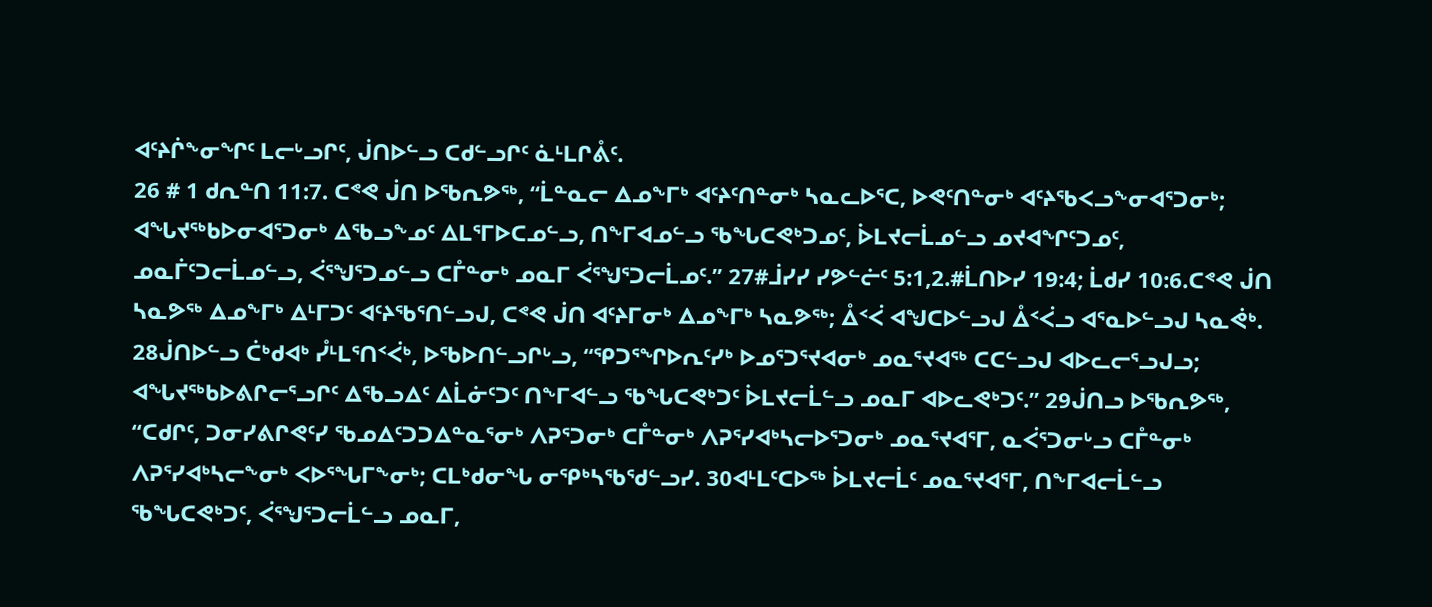ᐊᑦᔨᒌᖕᓂᖏᑦ ᒪᓕᒡᓗᒋᑦ, ᒎᑎᐅᓪᓗ ᑕᑯᓪᓗᒋᑦ ᓈᒻᒪᒋᕔᑦ.
26 # 1 ᑯᕆᓐᑎ 11:7. ᑕᕝᕙ ᒎᑎ ᐅᖃᕆᕗᖅ, “ᒫᓐᓇᓕ ᐃᓄᖕᒥᒃ ᐊᑦᔨᑦᑎᓐᓂᒃ ᓴᓇᓚᐅᕐᑕ, ᐅᕙᑦᑎᓐᓂᒃ ᐊᑦᔨᖃᐸᓗᖕᓂᐊᕐᑐᓂᒃ; ᐊᖓᔪᖅᑲᐅᓂᐊᕐᑐᓂᒃ ᐃᖃᓗᖕᓄᑦ ᐃᒪᕐᒥᐅᑕᓄᓪᓗ, ᑎᖕᒥᐊᓄᓪᓗ ᖃᖓᑕᕙᒃᑐᓄᑦ, ᐆᒪᔪᓕᒫᓄᓪᓗ ᓄᔪᐊᖏᑦᑐᓄᑦ, ᓄᓇᒦᑦᑐᓕᒫᓄᓪᓗ, ᐹᕐᖑᕐᑐᓄᓪᓗ ᑕᒤᓐᓂᒃ ᓄᓇᒥ ᐹᕐᖑᕐᑐᓕᒫᓄᑦ.” 27#ᒨᓯᓯ ᓯᕗᓪᓖᑦ 5:1,2.#ᒫᑎᐅᓯ 19:4; ᒫᑯᓯ 10:6.ᑕᕝᕙ ᒎᑎ ᓴᓇᕗᖅ ᐃᓄᖕᒥᒃ ᐃᒻᒥᑐᑦ ᐊᑦᔨᖃᕐᑎᓪᓗᒍ, ᑕᕝᕙ ᒎᑎ ᐊᑦᔨᒥᓂᒃ ᐃᓄᖕᒥᒃ ᓴᓇᕗᖅ; ᐂᑉᐹ ᐊᖑᑕᐅᓪᓗᒍ ᐂᑉᐹᓗ ᐊᕐᓇᐅᓪᓗᒍ ᓴᓇᕚᒃ. 28ᒎᑎᐅᓪᓗ ᑖᒃᑯᐊᒃ ᓮᒻᒪᕐᑎᑉᐹᒃ, ᐅᖃᐅᑎᓪᓗᒋᒡᓗ, “ᕿᑐᕐᖏᐅᕆᑦᓯᒃ ᐅᓄᕐᑐᕐᔪᐊᓂᒃ ᓄᓇᕐᔪᐊᖅ ᑕᑕᓪᓗᒍ ᐊᐅᓚᓕᕐᓗᒍᓗ; ᐊᖓᔪᖅᑲᐅᕕᒋᓕᕐᓗᒋᑦ ᐃᖃᓗᐃᑦ ᐃᒫᓃᑦᑐᑦ ᑎᖕᒥᐊᓪᓗ ᖃᖓᑕᕙᒃᑐᑦ ᐆᒪᔪᓕᒫᓪᓗ ᓄᓇᒥ ᐊᐅᓚᕙᒃᑐᑦ.” 29ᒎᑎᓗ ᐅᖃᕆᕗᖅ, “ᑕᑯᒋᑦ, ᑐᓂᓯᕕᒋᕙᑦᓯ ᖃᓄᐃᑦᑐᑐᐃᓐᓇᕐᓂᒃ ᐱᕈᕐᑐᓂᒃ ᑕᒤᓐᓂᒃ ᐱᕈᕐᓯᐊᒃᓴᓕᐅᕐᑐᓂᒃ ᓄᓇᕐᔪᐊᕐᒥ, ᓇᐹᕐᑐᓂᒡᓗ ᑕᒤᓐᓂᒃ ᐱᕈᕐᓯᐊᒃᓴᓕᖕᓂᒃ ᐸᐅᕐᖓᒥᖕᓂᒃ; ᑕᒪᒃᑯᓂᖓ ᓂᕿᒃᓴᖃᖁᓪᓗᓯ. 30ᐊᒻᒪᑦᑕᐅᖅ ᐆᒪᔪᓕᒫᑦ ᓄᓇᕐᔪᐊᕐᒥ, ᑎᖕᒥᐊᓕᒫᓪᓗ ᖃᖓᑕᕙᒃᑐᑦ, ᐹᕐᖑᕐᑐᓕᒫᓪᓗ ᓄᓇᒥ,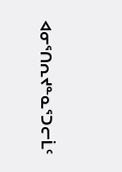ᐊᓂᕐᑎᕆᔪᓐᓇᕐᑐᓕᒫᑦ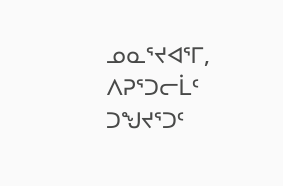ᓄᓇᕐᔪᐊᕐᒥ, ᐱᕈᕐᑐᓕᒫᑦ ᑐᖑᔪᕐᑐᑦ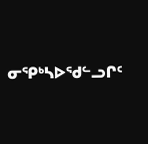ᓂᕿᒃᓴᐅᖁᓪᓗᒋᑦ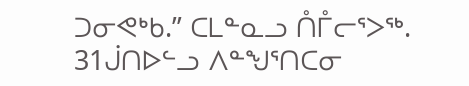ᑐᓂᕙᒃᑲ.” ᑕᒪᓐᓇᓗ ᑍᒤᓕᕐᐳᖅ. 31ᒎᑎᐅᓪᓗ ᐱᓐᖑᕐᑎᑕᓂ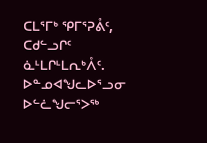ᑕᒪᕐᒥᒃ ᕿᒥᕐᕈᕔᑦ, ᑕᑯᓪᓗᒋᑦ ᓈᒻᒪᒋᒻᒪᕆᒃᐰᑦ. ᐅᓐᓄᐊᖑᓚᐅᕐᓗᓂ ᐅᓪᓛᖑᓕᕐᐳᖅ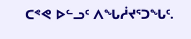ᑕᕝᕙ ᐅᓪᓗᑦ ᐱᖓᓲᔪᕐᑐᖓᑦ.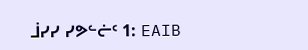ᒨᓯᓯ ᓯᕗᓪᓖᑦ 1: EAIB